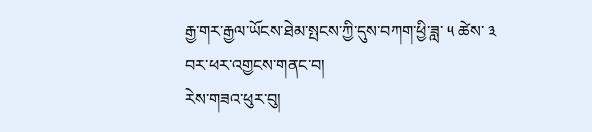རྒྱ་གར་རྒྱལ་ཡོངས་ཐེམ་སྤངས་ཀྱི་དུས་བཀག་ཕྱི་ཟླ་ ༥ ཚེས་ ༣ བར་ཕར་འགྱངས་གནང་བ།
རེས་གཟའ་ཕུར་བུ།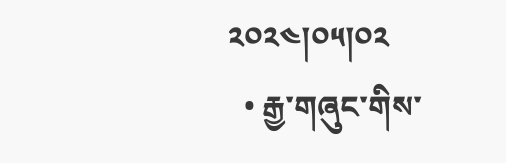༢༠༢༤།༠༥།༠༢
  • རྒྱ་གཞུང་གིས་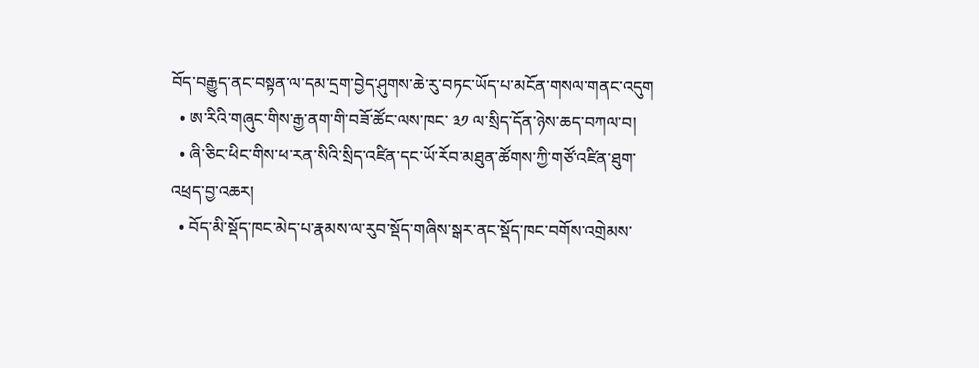བོད་བརྒྱུད་ནང་བསྟན་ལ་དམ་དྲག་བྱེད་ཤུགས་ཆེ་རུ་བཏང་ཡོད་པ་མངོན་གསལ་གནང་འདུག
  • ཨ་རིའི་གཞུང་གིས་རྒྱ་ནག་གི་བཟོ་ཚོང་ལས་ཁང་ ༣༡ ལ་སྲིད་དོན་ཉེས་ཆད་བཀལ་བ།
  • ཞི་ཅིང་ཕིང་གིས་ཕ་རན་སིའི་སྲིད་འཛིན་དང་ཡོ་རོབ་མཐུན་ཚོགས་ཀྱི་གཙོ་འཛིན་ཐུག་འཕྲད་བྱ་འཆར།
  • བོད་མི་སྡོད་ཁང་མེད་པ་རྣམས་ལ་རུབ་སྡོད་གཞིས་སྒར་ནང་སྡོད་ཁང་བགོས་འགྲེམས་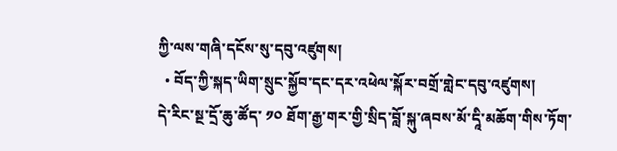ཀྱི་ལས་གཞི་དངོས་སུ་དབུ་འཛུགས།
  • བོད་ཀྱི་སྐད་ཡིག་སྲུང་སྐྱོབ་དང་དར་འཕེལ་སྐོར་བགྲོ་གླེང་དབུ་འཛུགས།
དེ་རིང་སྔ་དྲོ་ཆུ་ཚོད་ ༡༠ ཐོག་རྒྱ་གར་གྱི་སྲིད་བློ་སྐུ་ཞབས་མོ་དཱི་མཆོག་གིས་ཏོག་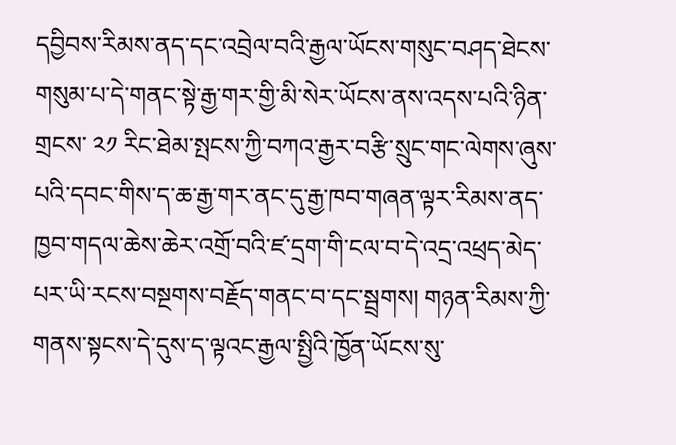དབྱིབས་རིམས་ནད་དང་འབྲེལ་བའི་རྒྱལ་ཡོངས་གསུང་བཤད་ཐེངས་གསུམ་པ་དེ་གནང་སྟེ་རྒྱ་གར་གྱི་མི་སེར་ཡོངས་ནས་འདས་པའི་ཉིན་གྲངས་ ༢༡ རིང་ཐེམ་སྤངས་ཀྱི་བཀའ་རྒྱར་བརྩི་སྲུང་གང་ལེགས་ཞུས་པའི་དབང་གིས་ད་ཆ་རྒྱ་གར་ནང་དུ་རྒྱ་ཁབ་གཞན་ལྟར་རིམས་ནད་ཁྱབ་གདལ་ཆེས་ཆེར་འགྲོ་བའི་ཛ་དྲག་གི་ངལ་བ་དེ་འདྲ་འཕྲད་མེད་པར་ཡི་རངས་བསྔགས་བརྗོད་གནང་བ་དང་སྦྲགས། གཉན་རིམས་ཀྱི་གནས་སྟངས་དེ་དུས་ད་ལྟའང་རྒྱལ་སྤྱིའི་ཁྱོན་ཡོངས་སུ་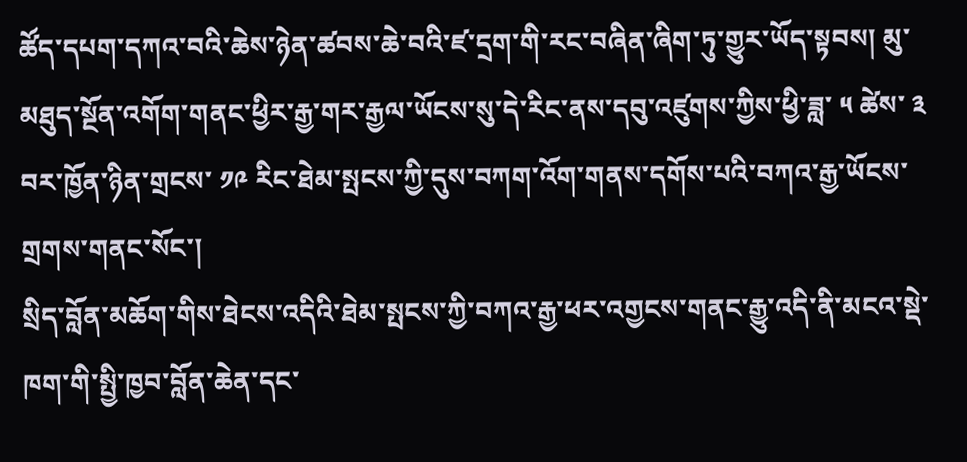ཚོད་དཔག་དཀའ་བའི་ཆེས་ཉེན་ཚབས་ཆེ་བའི་ཛ་དྲག་གི་རང་བཞིན་ཞིག་ཏུ་གྱུར་ཡོད་སྟབས། མུ་མཐུད་སྔོན་འགོག་གནང་ཕྱིར་རྒྱ་གར་རྒྱལ་ཡོངས་སུ་དེ་རིང་ནས་དབུ་འཛུགས་ཀྱིས་ཕྱི་ཟླ་ ༥ ཚེས་ ༣ བར་ཁྱོན་ཉིན་གྲངས་ ༡༩ རིང་ཐེམ་སྤངས་ཀྱི་དུས་བཀག་འོག་གནས་དགོས་པའི་བཀའ་རྒྱ་ཡོངས་གྲགས་གནང་སོང་།
སྲིད་བློན་མཆོག་གིས་ཐེངས་འདིའི་ཐེམ་སྤངས་ཀྱི་བཀའ་རྒྱ་ཕར་འགྱངས་གནང་རྒྱུ་འདི་ནི་མངའ་སྡེ་ཁག་གི་སྤྱི་ཁྱབ་བློན་ཆེན་དང་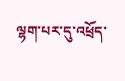ལྷག་པར་དུ་འཕྲོད་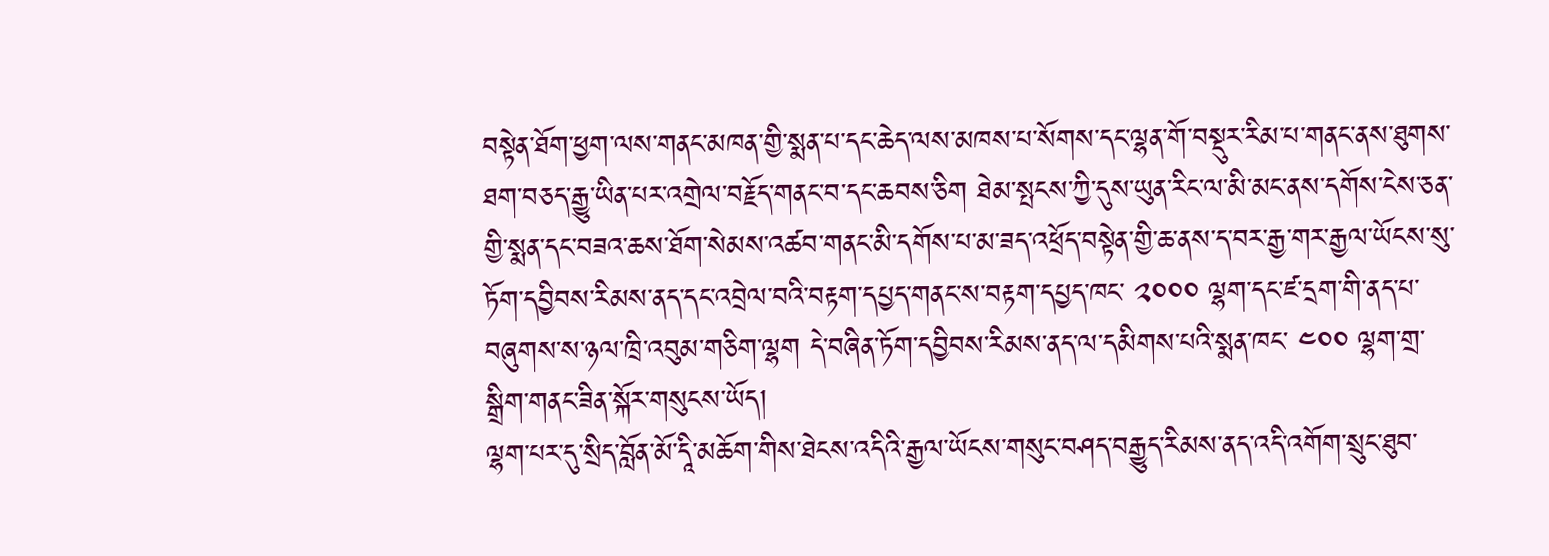བསྟེན་ཐོག་ཕྱག་ལས་གནང་མཁན་གྱི་སྨན་པ་དང་ཆེད་ལས་མཁས་པ་སོགས་དང་ལྷན་གོ་བསྡུར་རིམ་པ་གནང་ནས་ཐུགས་ཐག་བཅད་རྒྱུ་ཡིན་པར་འགྲེལ་བརྗོད་གནང་བ་དང་ཆབས་ཅིག ཐེམ་སྤངས་ཀྱི་དུས་ཡུན་རིང་ལ་མི་མང་ནས་དགོས་ངེས་ཅན་གྱི་སྨན་དང་བཟའ་ཆས་ཐོག་སེམས་འཚབ་གནང་མི་དགོས་པ་མ་ཟད་འཕྲོད་བསྟེན་གྱི་ཆ་ནས་ད་བར་རྒྱ་གར་རྒྱལ་ཡོངས་སུ་ཏོག་དབྱིབས་རིམས་ནད་དང་འབྲེལ་བའི་བརྟག་དཔྱད་གནང་ས་བརྟག་དཔྱད་ཁང་ ༢༠༠༠ ལྷག་དང་ཛ་དྲག་གི་ནད་པ་བཞུགས་ས་ཉལ་ཁྲི་འབུམ་གཅིག་ལྷག དེ་བཞིན་ཏོག་དབྱིབས་རིམས་ནད་ལ་དམིགས་པའི་སྨན་ཁང་ ༤༠༠ ལྷག་གྲ་སྒྲིག་གནང་ཟིན་སྐོར་གསུངས་ཡོད།
ལྷག་པར་དུ་སྲིད་བློན་མོ་དཱི་མཆོག་གིས་ཐེངས་འདིའི་རྒྱལ་ཡོངས་གསུང་བཤད་བརྒྱུད་རིམས་ནད་འདི་འགོག་སྲུང་ཐུབ་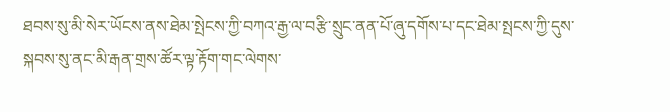ཐབས་སུ་མི་སེར་ཡོངས་ནས་ཐེམ་སྤེངས་ཀྱི་བཀའ་རྒྱ་ལ་བརྩི་སྲུང་ནན་པོ་ཞུ་དགོས་པ་དང་ཐེམ་སྤངས་ཀྱི་དུས་སྐབས་སུ་ནང་མི་རྒན་གྲས་ཚོར་ལྟ་རྟོག་གང་ལེགས་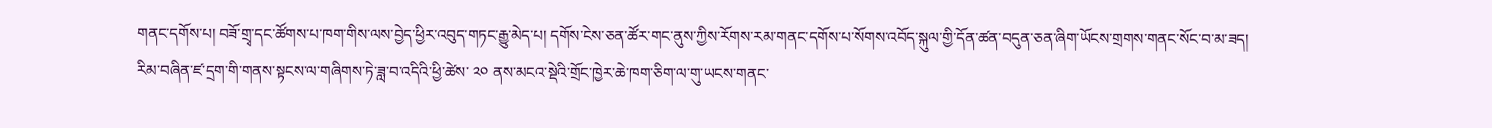གནང་དགོས་པ། བཟོ་གྲྭ་དང་ཚོགས་པ་ཁག་གིས་ལས་བྱེད་ཕྱིར་འབུད་གཏང་རྒྱུ་མེད་པ། དགོས་ངེས་ཅན་ཚོར་གང་ནུས་ཀྱིས་རོགས་རམ་གནང་དགོས་པ་སོགས་འབོད་སྐུལ་གྱི་དོན་ཚན་བདུན་ཅན་ཞིག་ཡོངས་གྲགས་གནང་སོང་བ་མ་ཟད། རིམ་བཞིན་ཛ་དྲག་གི་གནས་སྟངས་ལ་གཞིགས་ཏེ་ཟླ་བ་འདིའི་ཕྱི་ཚེས་ ༢༠ ནས་མངའ་སྡེའི་གྲོང་ཁྱེར་ཆེ་ཁག་ཅིག་ལ་གུ་ཡངས་གནང་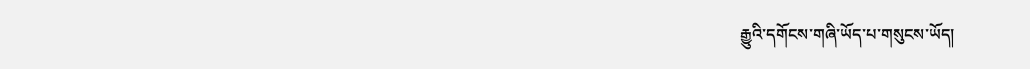རྒྱུའི་དགོངས་གཞི་ཡོད་པ་གསུངས་ཡོད།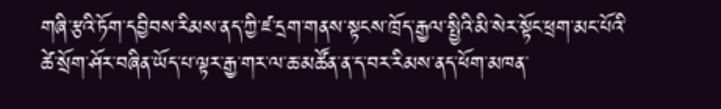གཞི་རྩའི་ཏོག་དབྱིབས་རིམས་ནད་ཀྱི་ཛ་དྲག་གནས་སྟངས་ཁྲོད་རྒྱལ་སྤྱིའི་མི་སེར་སྟོང་ཕྲག་མང་པོའི་ཚེ་སྲོག་ཤོར་བཞིན་ཡོད་པ་ལྟར་རྒྱ་གར་ལ་ཆ་མཚོན་ན་ད་བར་རིམས་ནད་ཕོག་མཁན་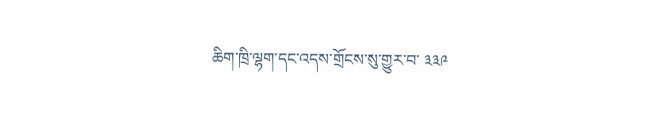ཆིག་ཁྲི་ལྷག་དང་འདས་གྲོངས་སུ་གྱུར་བ་ ༣༣༩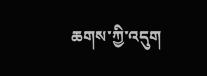ཆགས་ཀྱི་འདུག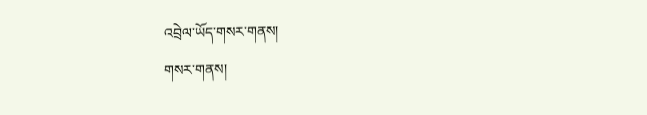འབྲེལ་ཡོད་གསར་གནས།
གསར་གནས།